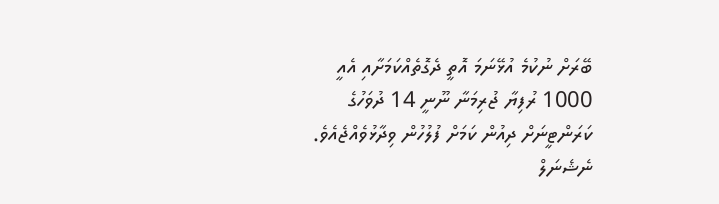ބޭރަށް ނުކުމެ އުޅޭނަމަ އޮތީ ދެގޮތެއްކަމަށާއި އެއީ 1000 ރުފިޔާ ޖުރިމަނާ ނޫނީ 14 ދުވަހުގެ ކަރަންޓީނަށް ދިއުން ކަމަށް ފުލުހުން ވިދާޅުވެއްޖެއެވެ.
ނެޝެނަލް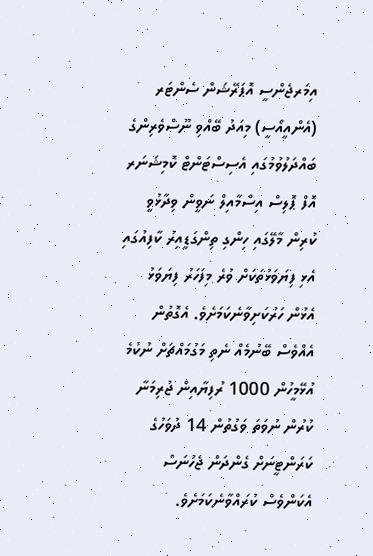އިމަރޖެންސީ އޮޕަރޭޝަން ސެންޓަރ (އެންއީއޯސީ) މިއަދު ބޭއްވި ނޫސްވެރިންގެ ބައްދަލުވުމުގައި އެސިސްޓަންޓް ކޮމިޝަނަރ އޮފް ޕޮލިސް އިސްމާއިލް ނަވީން ވިދާޅުވީ ކުރިން މާލޭގައި ހިންގި ތިންގަޑީއިރު ކާފިއުގައި އެޅި ފިޔަވަޅުތަކަށް ވުރެ މިފަހަރު ފިޔަވަޅު އެޅުން ހަރުކަށިވާނެކަމަށެވެ. އެގޮތުން އެއްވެސް ބޭނުމެއް ނެތި މަގުމައްޗަށް ނުކުމެ އުޅޭމީހުން 1000 ރުފިޔާއިން ޖުރިމަނާ ކުރުން ނުވަތަ ވަގުތުން 14 ދުވަހުގެ ކަރަންޓީނަށް ގެންދަން ޖެހުނަސް އެކަންވެސް ކުރައްވާނެކަމަށެވެ.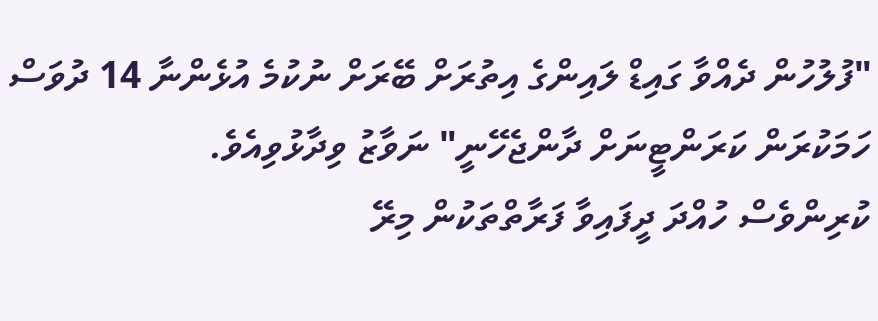"ފުލުހުން ދެއްވާ ގައިޑް ލައިންގެ އިތުރަށް ބޭރަށް ނުކުމެ އުޅެންނާ 14 ދުވަސް ހަމަކުރަން ކަރަންޓީނަށް ދާންޖެހޭނީ" ނަވާޒު ވިދާޅުވިއެވެ.
ކުރިންވެސް ހުއްދަ ދީފައިވާ ފަރާތްތަކުން މިރޭ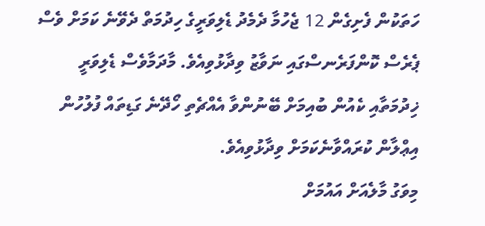ހަތަކުން ފެށިގެން 12 ޖެހުމާ ދެމެދު ޑެލިވަރީގެ ހިދުމަތް ދެވޭނެ ކަމަށް ވެސް ޕެރެސް ކޮންފަރެނސްގައި ނަވާޒު ވިދާޅުވިއެވެ. މާދަމާވެސް ޑެލިވަރީ ޚިދުމަތާއި ކެއުން ބުއިމަށް ބޭނުންވާ އެއްޗެތި ހޯދޭނެ ގަޑިތައް ފުލުހުން އިޢްލާން ކުރައްވާނެކަމަށް ވިދާޅުވިއެވެ.
މިވަގު މާލެއަށް އައުމަށް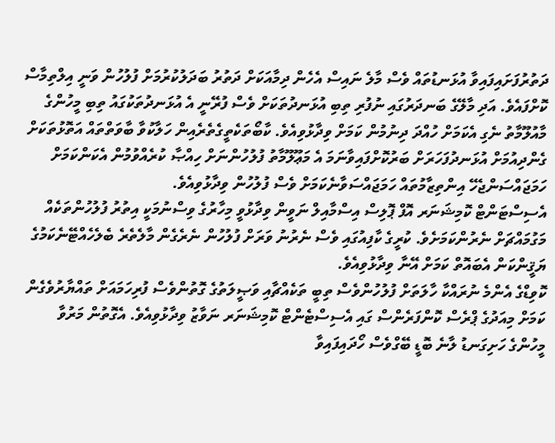ދަތުރުފަށައިފައިވާ އުޅަނޑުތައް ވެސް މާލެ ނައިސް އެހެން ދިމާއަކަށް ދަތުރު ބަދަލުކުރުމަށް ފުލުހުން ވަނީ އިލްތިމާސް ކޮށްފައެވެ. އަދި މާލޭގެ ބަނދަރުގައި ނުފުރި ތިބި އުޅަނދުތަކަށް ވެސް ފުރޭނީ އެ އުޅަނދުތަކުގައު ތިބި މީހުންގެ މާއުލޫމާތު ނެގި އެކަމަށް ހުއްދަ ދިނުމުން ކަމަށް ވިދާޅުވިއެވެ. ކާބޯތަކެތީގެތެރެއިން ހަލާކުވާ ބާވަތްތައް އަތޮޅުތަކަށް ގެންދިއުމަށް އުޅަނދުފަހަރަށް ބަރުކޮށްފައިވާނަމަ އެ މަޢޫލޫމާތު ފުލުހުންނަށް ހިއްޞާ ކުރެއްވުމުން އެކަންކަމަށް ހަމަޖައްސަންޖެހޭ އިންތިޒާމުތައް ހަމަޖައްސަވާނެކަމަށް ވެސް ފުލުހުން ވިދާޅުވިއެވެ.
އެސިސްޓަންޓް ކޮމިޝަނަރ އޮފް ޕޮލިސް އިސްމާއިލް ނަވީން ވިދާޅުވީ މިހާރުގެ ވިސްނުމަކީ އިތުރު ފުލުހުންތަކެއް މަގުމައްޗަށް ނެރުންކަމަށެވެ. ކުރީގެ ކާފިއުގައި ވެސް ނެރުނު ވަރަށް ފުލުހުން ނެރެގެން މާލެތެރެ ބެލެހެއްޓޭނެކަމުގެ ޔަޤީންކަން އެބައޮތް ކަމަށް އޭނާ ވިދާޅުވިއެވެ.
ކޮވިޑްގެ އެންމެ ނުރައްކާ ހާލަތަށް ފުލުހުންވެސް ތިބީ ތަކެއްޗާއި ވަޞީލަތުގެ ގޮތުންވެސް ފުރިހަމައަށް ތައްޔާރުވެގެން ކަމަށް މިއަދުގެ ޕްރެސް ކޮންފަރެންސް ގައި އެސިސްޓެންޓް ކޮމިޝަނަރ ނަވާޒު ވިދާޅުވިއެވެ. އެގޮތުން މަރުވާ މީހުންގެ ހަށިގަނޑު ލާނެ ބޮޑީ ބޭގްވެސް ހޯދައިފައިވާ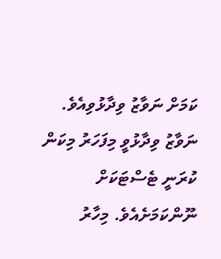ކަމަށް ނަވާޒު ވިދާޅުވިއެވެ.
ނަވާޒު ވިދާޅުވީ މިފަހަރު މިކަން ކުރަނީ ޓެސްޓަކަށް ނޫންކަމަށެއެވެ. މިހާރު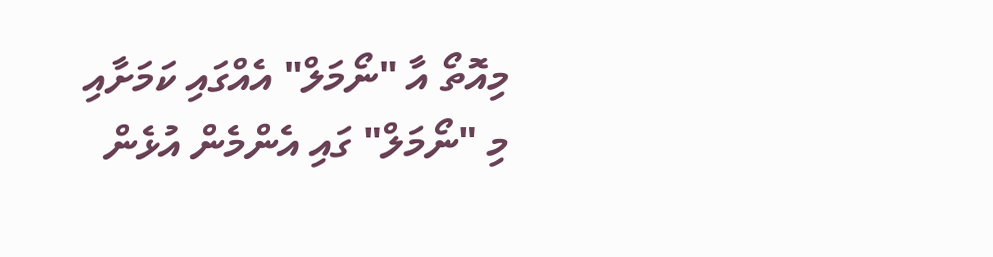މިއޮތޯ އާ "ނޯމަލް" އެއްގައި ކަމަށާއި މި "ނޯމަލް" ގައި އެންމެން އުޅެން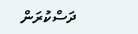ދަސްކުރަން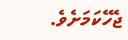ޖެހޭކަމަށެވެ.